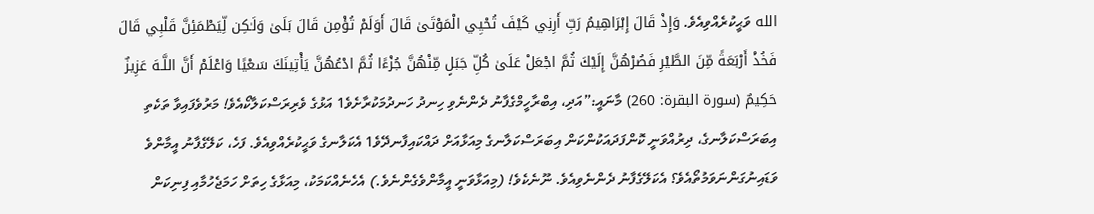الله ވަޙީކުރެއްވިއެވެ. وَإِذْ قَالَ إِبْرَاهِيمُ رَبِّ أَرِنِي كَيْفَ تُحْيِي الْمَوْتَىٰ قَالَ أَوَلَمْ تُؤْمِن قَالَ بَلَىٰ وَلَـٰكِن لِّيَطْمَئِنَّ قَلْبِي قَالَ فَخُذْ أَرْبَعَةً مِّنَ الطَّيْرِ فَصُرْهُنَّ إِلَيْكَ ثُمَّ اجْعَلْ عَلَىٰ كُلِّ جَبَلٍ مِّنْهُنَّ جُزْءًا ثُمَّ ادْعُهُنَّ يَأْتِينَكَ سَعْيًا وَاعْلَمْ أَنَّ اللَّـهَ عَزِيزٌ حَكِيمٌ (سورة البقرة: 260) މާނައީ:”އަދި، އިބްރާހީމްގެފާނު ދެންނެވި ހިނދު ހަނދުމަކުރާށެވެ1 އަޅުގެ ވެރިރަސްކަލާކޯއެވެ! މަރުވެފައިވާ ތަކެތި އިބަރަސްކަލާނގެ، ދިރުއްވަނީ ކޮންފަދައަކުންކަން އިބަރަސްކަލާނގެ މިއަޅާއަށް ދައްކައިފާނދޭވެ1 އެކަލާނގެ ވަޙީކުރެއްވިއެވެ. ފަހެ، ކަލޭގެފާނު އީމާންވެ ވަޑައިނުގަންނަވަމުތޯއެވެ؟ އެކަލޭގެފާނު ދެންނެވިއެވެ. ނޫނެކެވެ! (މިއަޅާވަނީ އީމާންވެގެންނެވެ.) އެހެނެއްކަމަކު، މިއަޅާގެ ހިތަށް ހަމަޖެހުމާއި ފިނިކަން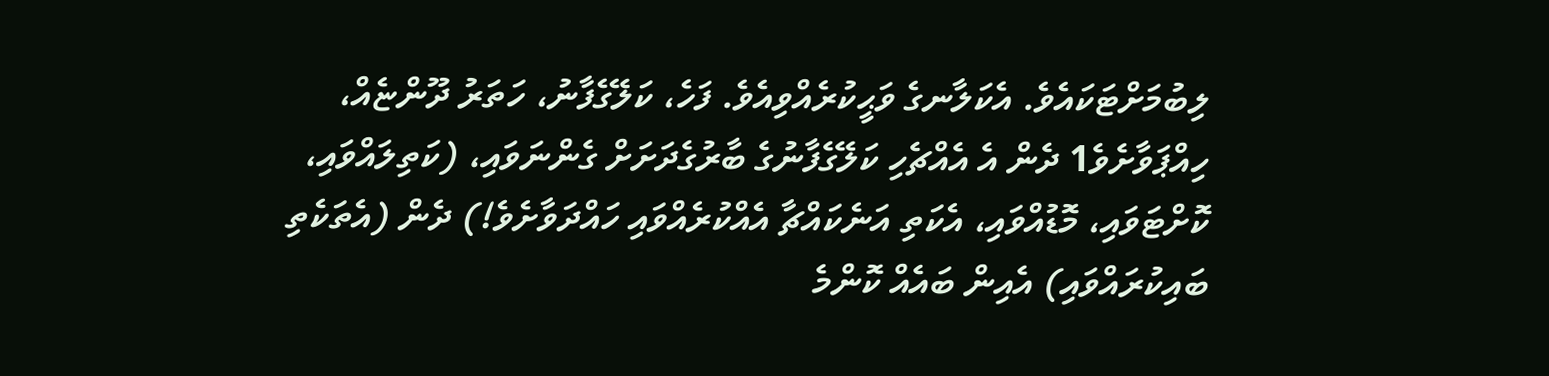ލިބުމަށްޓަކައެވެ. އެކަލާނގެ ވަޙީކުރެއްވިއެވެ. ފަހެ، ކަލޭގެފާނު، ހަތަރު ދޫންޏެއް، ހިއްޕަވާށެވެ1 ދެން އެ އެއްޗެހި ކަލޭގެފާނުގެ ބާރުގެދަށަށް ގެންނަވައި، (ކަތިލައްވައި، ކޮށްޓަވައި، މޮޑުއްވައި، އެކަތި އަނެކައްޗާ އެއްކުރެއްވައި ހައްދަވާށެވެ!) ދެން (އެތަކެތި ބައިކުރައްވައި) އެއިން ބައެއް ކޮންމެ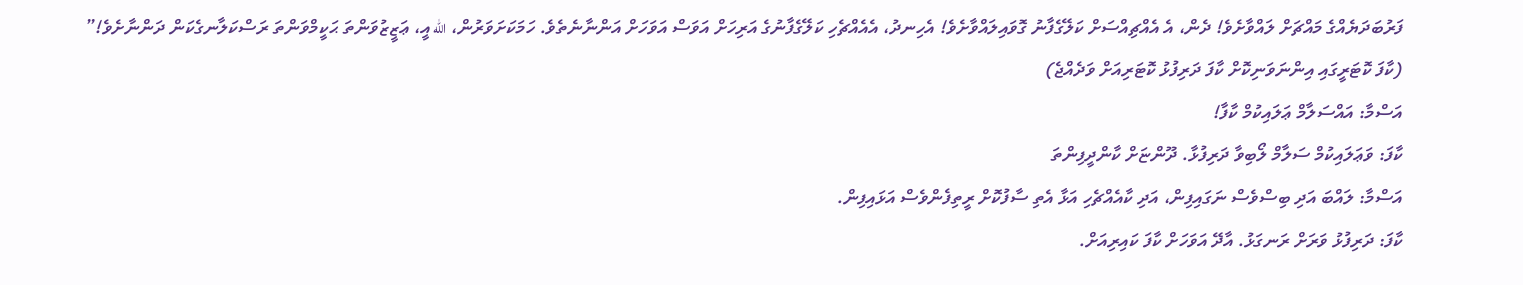ފަރުބަދަޔެއްގެ މައްޗަށް ލައްވާށެވެ! ދެން، އެ އެއްޗިއްސަށް ކަލޭގެފާނު ގޮވައިލައްވާށެވެ! އެހިނދު، އެއެއްޗެހި ކަލޭގެފާނުގެ އަރިހަށް އަވަސް އަވަހަށް އަންނާނެތެވެ. ހަމަކަށަވަރުން، الله އީ، ޢަޒީޒުވަންތަ ޙަކީމްވަންތަ ރަސްކަލާނގެކަން ދަންނާށެވެ!”
(ކާފަ ކޮޓަރީގައި އިންނަވަނިކޮށް ކާފަ ދަރިފުޅު ކޮޓަރިއަށް ވަދެއްޖެ)
އަސްމާ: އައްސަލާމް ޢަލައިކުމް ކާފާ!
ކާފަ: ވަޢަލައިކުމް ސަލާމް ލޯބިވާ ދަރިފުޅާ. ދޫންޏަށް ކާންދީފިންތަ
އަސްމާ: ލައްބަ އަދި ބިސްވެސް ނަގައިފިން، އަދި ކާއެއްޗެހި އަޅާ އެތި ސާފުކޮށް ރީތިފެންވެސް އަޅައިފިން.
ކާފަ: ދަރިފުޅު ވަރަށް ރަނގަޅު. އާދޭ އަވަހަށް ކާފަ ކައިރިއަށް.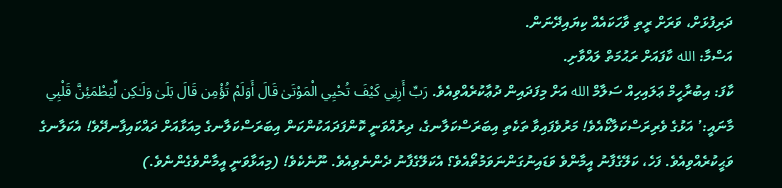ދަރިފުޅަށް، ވަރަށް ރީތި ވާހަކައެއް ކިޔައިދޭނަން.
އަސްމާ: الله ކާފައަށް ރަޙުމަތް ލައްވާށި.
ކާފަ: އިބުރާހީމް ޢަލައިހިއް ސަލާމް الله އަށް މިފަދައިން ދުޢާކުރެއްވިއެވެ. رَبِّ أَرِنِي كَيْفَ تُحْيِي الْمَوْتَىٰ قَالَ أَوَلَمْ تُؤْمِن قَالَ بَلَىٰ وَلَـٰكِن لِّيَطْمَئِنَّ قَلْبِي މާނައީ:’ އަޅުގެ ވެރިރަސްކަލާކޯއެވެ! މަރުވެފައިވާ ތަކެތި އިބަރަސްކަލާނގެ، ދިރުއްވަނީ ކޮންފަދައަކުންކަން އިބަރަސްކަލާނގެ މިއަޅާއަށް ދައްކައިފާނދޭވެ! އެކަލާނގެ ވަޙީކުރެއްވިއެވެ. ފަހެ، ކަލޭގެފާނު އީމާންވެ ވަޑައިނުގަންނަވަމުތޯއެވެ؟ އެކަލޭގެފާނު ދެންނެވިއެވެ. ނޫނެކެވެ! (މިއަޅާވަނީ އީމާންވެގެންނެވެ.)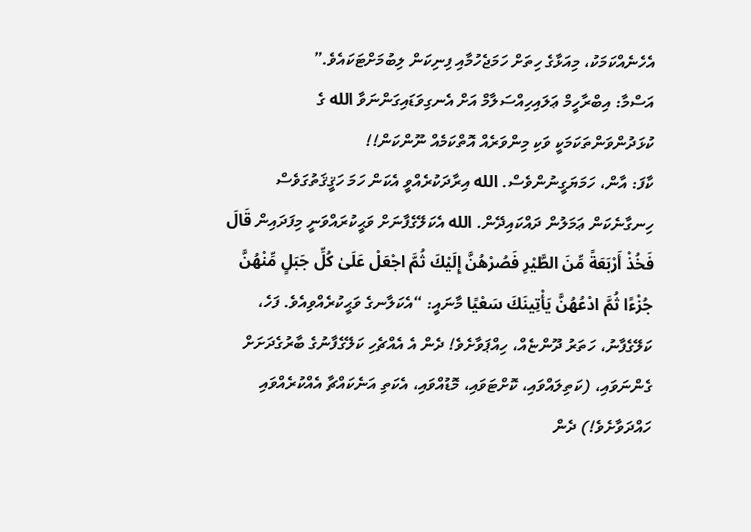އެހެނެއްކަމަކު، މިއަޅާގެ ހިތަށް ހަމަޖެހުމާއި ފިނިކަން ލިބުމަށްޓަކައެވެ.”
އަސްމާ: އިބްރާހީމް ޢަލައިހިއްސަލާމް އަށް އެނގިވަޑައިގަންނަވާ الله ގެ ކުޅަދުންވަންތަކަމަކީ ވަކި މިންވަރެއް އޮތްކަމެއް ނޫންކަން!!
ކާފަ: އާން، ހަމަޔަގީނުންވެސް. الله އިރާދަކުރެއްވީ އެކަން ހަމަ ހަޤީޤަތުގަވެސް ހިނގާނެކަން ޢަމަލުން ދައްކައިދޭން. الله އެކަލޭގެފާނަށް ވަޙީކުރައްވަނީ މިފަދައިން قَالَ فَخُذْ أَرْبَعَةً مِّنَ الطَّيْرِ فَصُرْهُنَّ إِلَيْكَ ثُمَّ اجْعَلْ عَلَىٰ كُلِّ جَبَلٍ مِّنْهُنَّ جُزْءًا ثُمَّ ادْعُهُنَّ يَأْتِينَكَ سَعْيًا މާނައީ: “އެކަލާނގެ ވަޙީކުރެއްވިއެވެ. ފަހެ، ކަލޭގެފާނު، ހަތަރު ދޫންޏެއް، ހިއްޕަވާށެވެ! ދެން އެ އެއްޗެހި ކަލޭގެފާނުގެ ބާރުގެދަށަށް ގެންނަވައި، (ކަތިލައްވައި، ކޮށްޓަވައި، މޮޑުއްވައި، އެކަތި އަނެކައްޗާ އެއްކުރެއްވައި ހައްދަވާށެވެ!) ދެން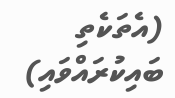(އެތަކެތި ބައިކުރައްވައި)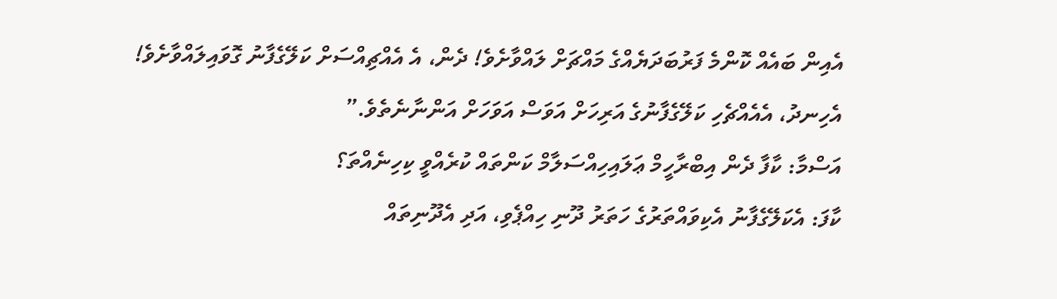އެއިން ބައެއް ކޮންމެ ފަރުބަދަޔެއްގެ މައްޗަށް ލައްވާށެވެ! ދެން، އެ އެއްޗިއްސަށް ކަލޭގެފާނު ގޮވައިލައްވާށެވެ! އެހިނދު، އެއެއްޗެހި ކަލޭގެފާނުގެ އަރިހަށް އަވަސް އަވަހަށް އަންނާނެތެވެ.”
އަސްމާ: ކާފާ ދެން އިބްރާހީމް ޢަލައިހިއްސަލާމް ކަންތައް ކުރެއްވީ ކިހިނެއްތަ؟
ކާފަ: އެކަލޭގެފާނު އެކިވައްތަރުގެ ހަތަރު ދޫނި ހިއްޕެވި، އަދި އެދޫނިތައް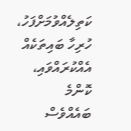ކަތިލެއްވުމަށްފަހު، ހުރިހާ ބައިތަކެއް އެއްކުރައްވައި، ކޮންމެ ބައެއްވެސް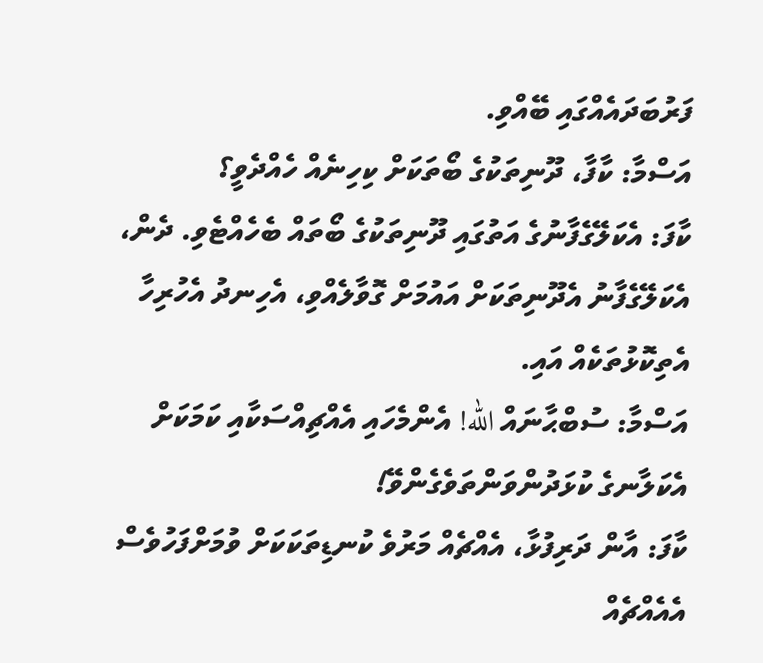ފަރުބަދައެއްގައި ބޭއްވި.
އަސްމާ: ކާފާ، ދޫނިތަކުގެ ބޯތަކަށް ކިހިނެއް ހެއްދެވީ؟
ކާފަ: އެކަލޭގެފާނުގެ އަތުގައި ދޫނިތަކުގެ ބޯތައް ބެހެއްޓެވި. ދެން، އެކަލޭގެފާނު އެދޫނިތަކަށް އައުމަށް ގޮވާލެއްވި، އެހިނދު އެހުރިހާ އެތިކޮޅުތަކެއް އައި.
އަސްމާ: ސުބްޙާނައް الله! އެންމެހައި އެއްޗިއްސަކާއި ކަމަކަށް އެކަލާނގެ ކުޅަދުންވަންތަވެގެންވޭ!
ކާފަ: އާން ދަރިފުޅާ، އެއްޗެއް މަރުވެ ކުނޑިތަކަކަށް ވުމަށްފަހުވެސް އެއެއްޗެއް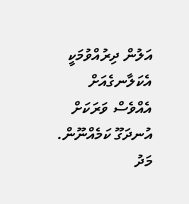އަލުން ދިރުއްވުމަކީ އެކަލާނގެއަށް އެއްވެސް ވަރަކަށް އުނދަގޫ ކަމެއްނޫން. މަދު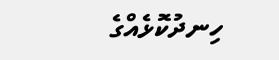ހިނދުކޮޅެއްގެ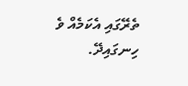ތެރޭގައި އެކަމެއް ވެ ހިނގައިދޭ.